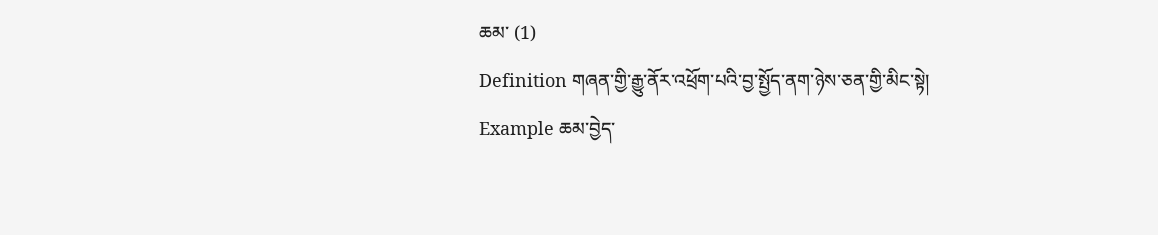ཆམ་ (1)
Definition གཞན་གྱི་རྒྱུ་ནོར་འཕྲོག་པའི་བྱ་སྤྱོད་ནག་ཉེས་ཅན་གྱི་མིང་སྟེ།
Example ཆམ་བྱེད་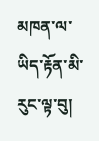མཁན་ལ་ཡིད་རྟོན་མི་རུང་ལྟ་བུ།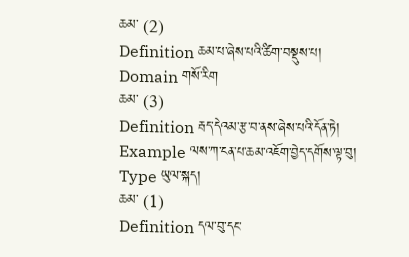ཆམ་ (2)
Definition ཆམ་པ་ཞེས་པའི་ཚིག་བསྡུས་པ།
Domain གསོ་རིག
ཆམ་ (3)
Definition རྦད་དེའམ་རྩ་བ་ནས་ཞེས་པའི་དོན་ཏེ།
Example ལས་ཀ་ངན་པ་ཆམ་འཇོག་བྱེད་དགོས་ལྟ་བུ།
Type ཡུལ་སྐད།
ཆམ་ (1)
Definition དལ་བུ་དང་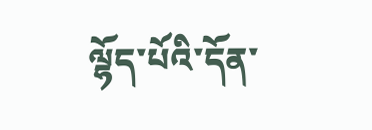ལྷོད་པོའི་དོན་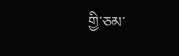གྱི་ཅམ་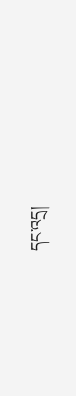དང་འདྲ།